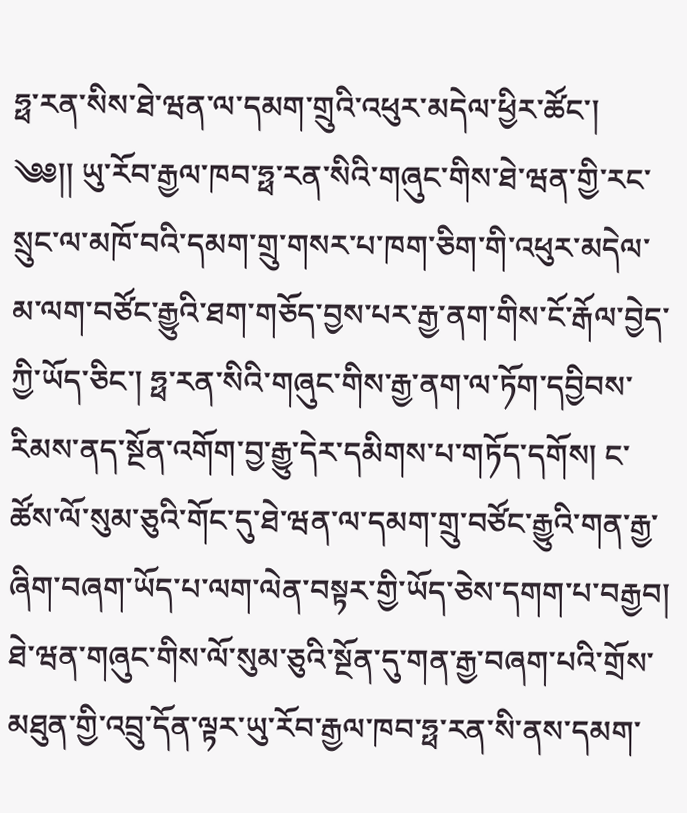ཧྥ་རན་སིས་ཐེ་ཝན་ལ་དམག་གྲུའི་འཕུར་མདེལ་ཕྱིར་ཚོང་།
༄༅།། ཡུ་རོབ་རྒྱལ་ཁབ་ཧྥ་རན་སིའི་གཞུང་གིས་ཐེ་ཝན་གྱི་རང་སྲུང་ལ་མཁོ་བའི་དམག་གྲུ་གསར་པ་ཁག་ཅིག་གི་འཕུར་མདེལ་མ་ལག་བཙོང་རྒྱུའི་ཐག་གཅོད་བྱས་པར་རྒྱ་ནག་གིས་ངོ་རྒོལ་བྱེད་ཀྱི་ཡོད་ཅིང་། ཧྥ་རན་སིའི་གཞུང་གིས་རྒྱ་ནག་ལ་ཏོག་དབྱིབས་རིམས་ནད་སྔོན་འགོག་བྱ་རྒྱུ་དེར་དམིགས་པ་གཏོད་དགོས། ང་ཚོས་ལོ་སུམ་ཅུའི་གོང་དུ་ཐེ་ཝན་ལ་དམག་གྲུ་བཙོང་རྒྱུའི་གན་རྒྱ་ཞིག་བཞག་ཡོད་པ་ལག་ལེན་བསྟར་གྱི་ཡོད་ཅེས་དགག་པ་བརྒྱབ། ཐེ་ཝན་གཞུང་གིས་ལོ་སུམ་ཅུའི་སྔོན་དུ་གན་རྒྱ་བཞག་པའི་གྲོས་མཐུན་གྱི་འབྲུ་དོན་ལྟར་ཡུ་རོབ་རྒྱལ་ཁབ་ཧྥ་རན་སི་ནས་དམག་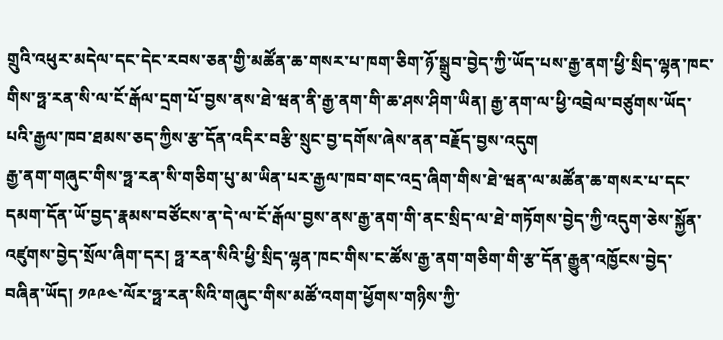གྲུའི་འཕུར་མདེལ་དང་དེང་རབས་ཅན་གྱི་མཚོན་ཆ་གསར་པ་ཁག་ཅིག་ཉོ་སྒྲུབ་བྱེད་ཀྱི་ཡོད་པས་རྒྱ་ནག་ཕྱི་སྲིད་ལྷན་ཁང་གིས་ཧྥ་རན་སི་ལ་ངོ་རྒོལ་དྲག་པོ་བྱས་ནས་ཐེ་ཝན་ནི་རྒྱ་ནག་གི་ཆ་ཤས་ཤིག་ཡིན། རྒྱ་ནག་ལ་ཕྱི་འབྲེལ་བཙུགས་ཡོད་པའི་རྒྱལ་ཁབ་ཐམས་ཅད་ཀྱིས་རྩ་དོན་འདིར་བརྩི་སྲུང་བྱ་དགོས་ཞེས་ནན་བརྗོད་བྱས་འདུག
རྒྱ་ནག་གཞུང་གིས་ཧྥ་རན་སི་གཅིག་པུ་མ་ཡིན་པར་རྒྱལ་ཁབ་གང་འདྲ་ཞིག་གིས་ཐེ་ཝན་ལ་མཚོན་ཆ་གསར་པ་དང་དམག་དོན་ཡོ་བྱད་རྣམས་བཙོངས་ན་དེ་ལ་ངོ་རྒོལ་བྱས་ནས་རྒྱ་ནག་གི་ནང་སྲིད་ལ་ཐེ་གཏོགས་བྱེད་ཀྱི་འདུག་ཅེས་སྐྱོན་འཛུགས་བྱེད་སྲོལ་ཞིག་དར། ཧྥ་རན་སིའི་ཕྱི་སྲིད་ལྷན་ཁང་གིས་ང་ཚོས་རྒྱ་ནག་གཅིག་གི་རྩ་དོན་རྒྱུན་འཁྱོངས་བྱེད་བཞིན་ཡོད། ༡༩༩༤་ལོར་ཧྥ་རན་སིའི་གཞུང་གིས་མཚོ་འགག་ཕྱོགས་གཉིས་ཀྱི་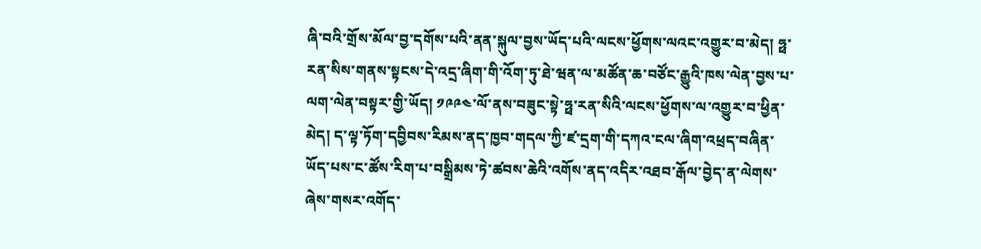ཞི་བའི་གྲོས་མོལ་བྱ་དགོས་པའི་ནན་སྐུལ་བྱས་ཡོད་པའི་ལངས་ཕྱོགས་ལའང་འགྱུར་བ་མེད། ཧྥ་རན་སིས་གནས་སྟངས་དེ་འདྲ་ཞིག་གི་འོག་ཏུ་ཐེ་ཝན་ལ་མཚོན་ཆ་བཙོང་རྒྱུའི་ཁས་ལེན་བྱས་པ་ལག་ལེན་བསྟར་གྱི་ཡོད། ༡༩༩༤་ལོ་ནས་བཟུང་སྟེ་ཧྥ་རན་སིའི་ལངས་ཕྱོགས་ལ་འགྱུར་བ་ཕྱིན་མེད། ད་ལྟ་ཏོག་དབྱིབས་རིམས་ནད་ཁྱབ་གདལ་ཀྱི་ཛ་དྲག་གི་དཀའ་ངལ་ཞིག་འཕྲད་བཞིན་ཡོད་པས་ང་ཚོས་རིག་པ་བསྒྲིམས་ཏེ་ཚབས་ཆེའི་འགོས་ནད་འདིར་འཐབ་རྒོལ་བྱེད་ན་ལེགས་ཞེས་གསར་འགོད་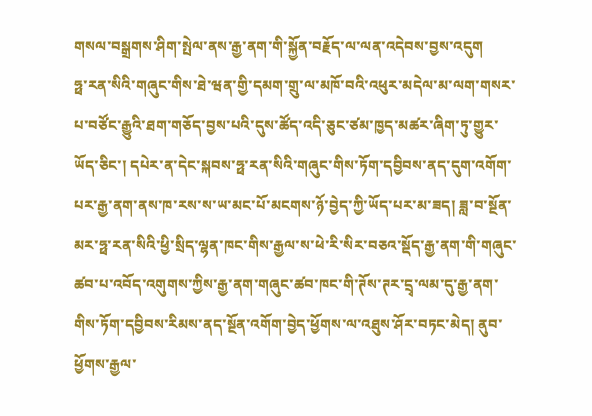གསལ་བསྒྲགས་ཤིག་སྤེལ་ནས་རྒྱ་ནག་གི་སྐྱོན་བརྗོད་ལ་ལན་འདེབས་བྱས་འདུག
ཧྥ་རན་སིའི་གཞུང་གིས་ཐེ་ཝན་གྱི་དམག་གྲུ་ལ་མཁོ་བའི་འཕུར་མདེལ་མ་ལག་གསར་པ་བཙོང་རྒྱུའི་ཐག་གཅོད་བྱས་པའི་དུས་ཚོད་འདི་ཅུང་ཙམ་ཁྱད་མཚར་ཞིག་ཏུ་གྱུར་ཡོད་ཅིང་། དཔེར་ན་དེང་སྐབས་ཧྥ་རན་སིའི་གཞུང་གིས་ཏོག་དབྱིབས་ནད་དུག་འགོག་པར་རྒྱ་ནག་ནས་ཁ་རས་ས་ཡ་མང་པོ་མངགས་ཉོ་བྱེད་ཀྱི་ཡོད་པར་མ་ཟད། ཟླ་བ་སྔོན་མར་ཧྥ་རན་སིའི་ཕྱི་སྲིད་ལྷན་ཁང་གིས་རྒྱལ་ས་ཕེ་རི་སིར་བཅའ་སྡོད་རྒྱ་ནག་གི་གཞུང་ཚབ་པ་འབོད་འགུགས་ཀྱིས་རྒྱ་ནག་གཞུང་ཚབ་ཁང་གི་ཊོས་ཊར་དྲྭ་ལམ་དུ་རྒྱ་ནག་གིས་ཏོག་དབྱིབས་རིམས་ནད་སྔོན་འགོག་བྱེད་ཕྱོགས་ལ་འཐུས་ཤོར་བཏང་མེད། ནུབ་ཕྱོགས་རྒྱལ་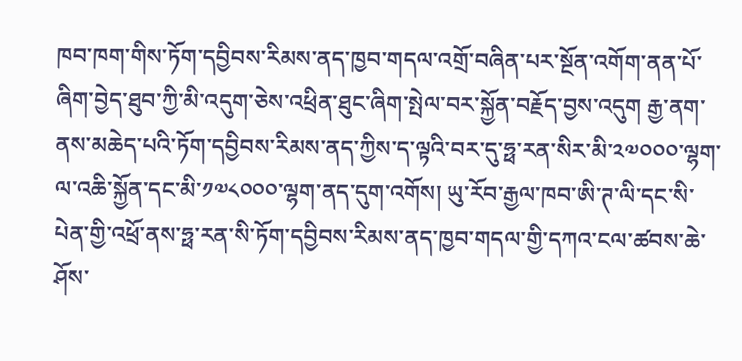ཁབ་ཁག་གིས་ཏོག་དབྱིབས་རིམས་ནད་ཁྱབ་གདལ་འགྲོ་བཞིན་པར་སྔོན་འགོག་ནན་པོ་ཞིག་བྱེད་ཐུབ་ཀྱི་མི་འདུག་ཅེས་འཕྲིན་ཐུང་ཞིག་སྤེལ་བར་སྐྱོན་བརྗོད་བྱས་འདུག རྒྱ་ནག་ནས་མཆེད་པའི་ཏོག་དབྱིབས་རིམས་ནད་ཀྱིས་ད་ལྟའི་བར་དུ་ཧྥ་རན་སིར་མི་༢༧༠༠༠་ལྷག་ལ་འཆི་སྐྱོན་དང་མི་༡༧༨༠༠༠་ལྷག་ནད་དུག་འགོས། ཡུ་རོབ་རྒྱལ་ཁབ་ཨི་ཊ་ལི་དང་སི་པེན་གྱི་འཕྲོ་ནས་ཧྥ་རན་སི་ཏོག་དབྱིབས་རིམས་ནད་ཁྱབ་གདལ་གྱི་དཀའ་ངལ་ཚབས་ཆེ་ཤོས་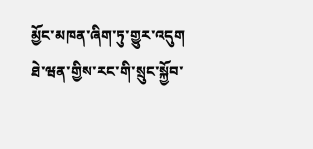མྱོང་མཁན་ཞིག་ཏུ་གྱུར་འདུག
ཐེ་ཝན་གྱིས་རང་གི་སྲུང་སྐྱོབ་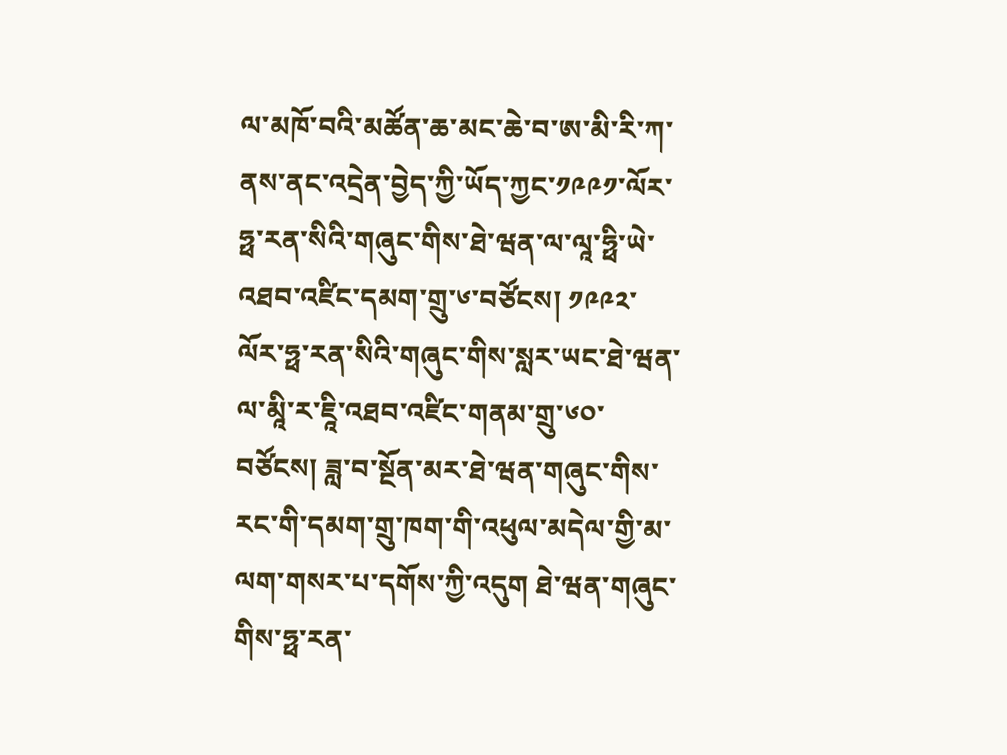ལ་མཁོ་བའི་མཚོན་ཆ་མང་ཆེ་བ་ཨ་མི་རི་ཀ་ནས་ནང་འདྲེན་བྱེད་ཀྱི་ཡོད་ཀྱང་༡༩༩༡་ལོར་ཧྥ་རན་སིའི་གཞུང་གིས་ཐེ་ཝན་ལ་ལཱ་ཧྥི་ཡེ་འཐབ་འཛིང་དམག་གྲུ་༦་བཙོངས། ༡༩༩༢་ལོར་ཧྥ་རན་སིའི་གཞུང་གིས་སླར་ཡང་ཐེ་ཝན་ལ་མཱི་ར་ཇཱི་འཐབ་འཛིང་གནམ་གྲུ་༦༠་བཙོངས། ཟླ་བ་སྔོན་མར་ཐེ་ཝན་གཞུང་གིས་རང་གི་དམག་གྲུ་ཁག་གི་འཕུལ་མདེལ་གྱི་མ་ལག་གསར་པ་དགོས་ཀྱི་འདུག ཐེ་ཝན་གཞུང་གིས་ཧྥ་རན་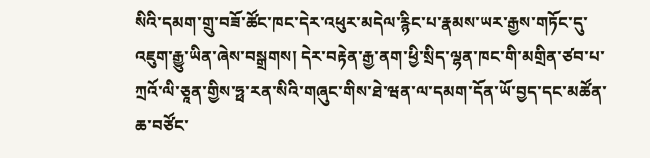སིའི་དམག་གྲུ་བཟོ་ཚོང་ཁང་དེར་འཕུར་མདེལ་རྙིང་པ་རྣམས་ཡར་རྒྱས་གཏོང་དུ་འཇུག་རྒྱུ་ཡིན་ཞེས་བསྒྲགས། དེར་བརྟེན་རྒྱ་ནག་ཕྱི་སྲིད་ལྷན་ཁང་གི་མགྲིན་ཙབ་པ་ཀྲའོ་ལི་ཅཱན་གྱིས་ཧྥ་རན་སིའི་གཞུང་གིས་ཐེ་ཝན་ལ་དམག་དོན་ཡོ་བྱད་དང་མཚོན་ཆ་བཙོང་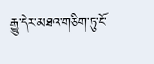རྒྱུ་དེར་མཐའ་གཅིག་ཏུ་ངོ་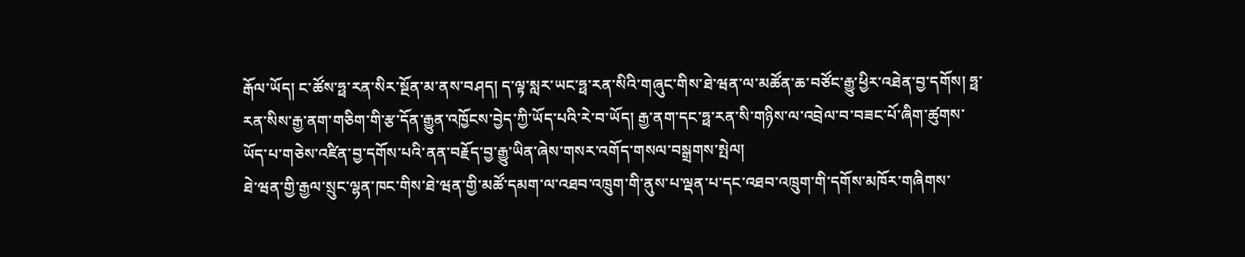རྒོལ་ཡོད། ང་ཚོས་ཧྥ་རན་སིར་སྔོན་མ་ནས་བཤད། ད་ལྟ་སླར་ཡང་ཧྥ་རན་སིའི་གཞུང་གིས་ཐེ་ཝན་ལ་མཚོན་ཆ་བཙོང་རྒྱུ་ཕྱིར་འཐེན་བྱ་དགོས། ཧྥ་རན་སིས་རྒྱ་ནག་གཅིག་གི་རྩ་དོན་རྒྱུན་འཁྱོངས་བྱེད་ཀྱི་ཡོད་པའི་རེ་བ་ཡོད། རྒྱ་ནག་དང་ཧྥ་རན་སི་གཉིས་ལ་འབྲེལ་བ་བཟང་པོ་ཞིག་ཚུགས་ཡོད་པ་གཅེས་འཛིན་བྱ་དགོས་པའི་ནན་བརྗོད་བྱ་རྒྱུ་ཡིན་ཞེས་གསར་འགོད་གསལ་བསྒྲགས་སྤེལ།
ཐེ་ཝན་གྱི་རྒྱལ་སྲུང་ལྷན་ཁང་གིས་ཐེ་ཝན་གྱི་མཚོ་དམག་ལ་འཐབ་འཁྲུག་གི་ནུས་པ་ལྡན་པ་དང་འཐབ་འཁྲུག་གི་དགོས་མཁོར་གཞིགས་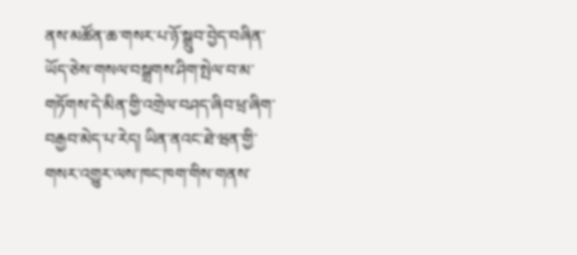ནས་མཚོན་ཆ་གསར་པ་ཉོ་སྒྲུབ་བྱེད་བཞིན་ཡོད་ཅེས་གསལ་བསྒྲགས་ཤིག་སྤེལ་བ་མ་གཏོགས་དེ་མིན་གྱི་འགྲེལ་བཤད་ཞིབ་ཕྲ་ཞིག་བརྒྱབ་མེད་པ་རེད། ཡིན་ནའང་ཐེ་ཝན་གྱི་གསར་འགྱུར་ལས་ཁང་ཁག་གིས་གནས་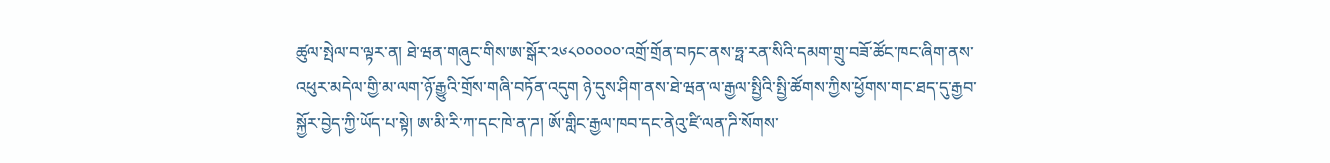ཚུལ་སྤེལ་བ་ལྟར་ན། ཐེ་ཝན་གཞུང་གིས་ཨ་སྒོར་༢༦༨༠༠༠༠༠་འགྲོ་གྲོན་བཏང་ནས་ཧྥ་རན་སིའི་དམག་གྲུ་བཟོ་ཚོང་ཁང་ཞིག་ནས་འཕུར་མདེལ་གྱི་མ་ལག་ཉོ་རྒྱུའི་གྲོས་གཞི་བཏོན་འདུག ཉེ་དུས་ཤིག་ནས་ཐེ་ཝན་ལ་རྒྱལ་སྤྱིའི་སྤྱི་ཚོགས་ཀྱིས་ཕྱོགས་གང་ཐད་དུ་རྒྱབ་སྐྱོར་བྱེད་ཀྱི་ཡོད་པ་སྟེ། ཨ་མི་རི་ཀ་དང་ཁེ་ན་ཌ། ཨོ་གླིང་རྒྱལ་ཁབ་དང་ནེའུ་ཛི་ལན་ཌི་སོགས་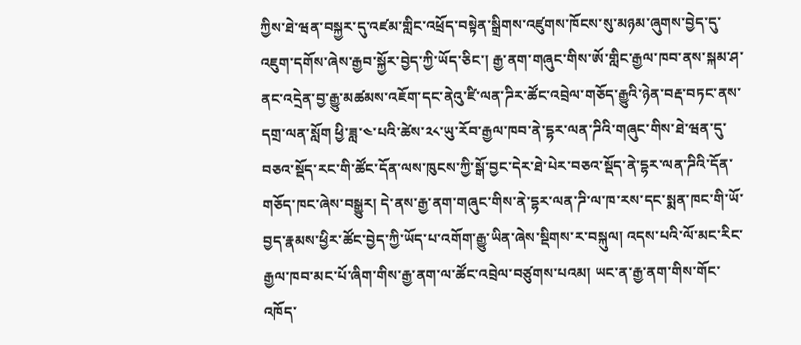ཀྱིས་ཐེ་ཝན་བསྐྱར་དུ་འཛམ་གླིང་འཕྲོད་བསྟེན་སྒྲིགས་འཛུགས་ཁོངས་སུ་མཉམ་ཞུགས་བྱེད་དུ་འཇུག་དགོས་ཞེས་རྒྱབ་སྐྱོར་བྱེད་ཀྱི་ཡོད་ཅིང་། རྒྱ་ནག་གཞུང་གིས་ཨོ་གླིང་རྒྱལ་ཁབ་ནས་སྐམ་ཤ་ནང་འདྲེན་བྱ་རྒྱུ་མཚམས་འཇོག་དང་ནེའུ་ཛི་ལན་ཌིར་ཚོང་འབྲེལ་གཅོད་རྒྱུའི་ཉེན་བརྡ་བཏང་ནས་དགྲ་ལན་སློག ཕྱི་ཟླ་༤་པའི་ཚེས་༢༨་ཡུ་རོབ་རྒྱལ་ཁབ་ནེ་དྷར་ལན་ཌིའི་གཞུང་གིས་ཐེ་ཝན་དུ་བཅའ་སྡོད་རང་གི་ཚོང་དོན་ལས་ཁུངས་ཀྱི་སྒོ་བྱང་དེར་ཐེ་པེར་བཅའ་སྡོད་ནེ་དྷར་ལན་ཌིའི་དོན་གཅོད་ཁང་ཞེས་བསྒྱུར། དེ་ནས་རྒྱ་ནག་གཞུང་གིས་ནེ་དྷར་ལན་ཌི་ལ་ཁ་རས་དང་སྨན་ཁང་གི་ཡོ་བྱད་རྣམས་ཕྱིར་ཚོང་བྱེད་ཀྱི་ཡོད་པ་འགོག་རྒྱུ་ཡིན་ཞེས་སྡིགས་ར་བསྐུལ། འདས་པའི་ལོ་མང་རིང་རྒྱལ་ཁབ་མང་པོ་ཞིག་གིས་རྒྱ་ནག་ལ་ཚོང་འབྲེལ་བཙུགས་པའམ། ཡང་ན་རྒྱ་ནག་གིས་གོང་འཁོད་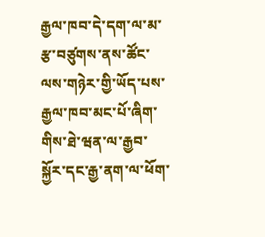རྒྱལ་ཁབ་དེ་དག་ལ་མ་རྩ་བཙུགས་ནས་ཚོང་ལས་གཉེར་གྱི་ཡོད་པས་རྒྱལ་ཁབ་མང་པོ་ཞིག་གིས་ཐེ་ཝན་ལ་རྒྱབ་སྐྱོར་དང་རྒྱ་ནག་ལ་ཕོག་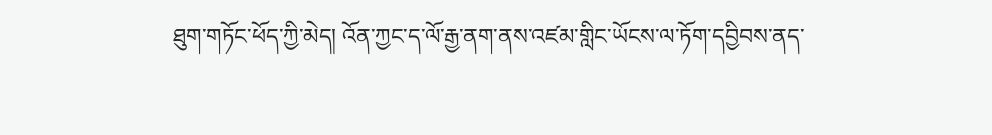ཐུག་གཏོང་ཕོད་ཀྱི་མེད། འོན་ཀྱང་ད་ལོ་རྒྱ་ནག་ནས་འཛམ་གླིང་ཡོངས་ལ་ཏོག་དབྱིབས་ནད་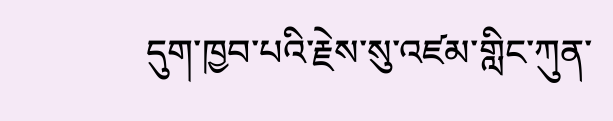དུག་ཁྱབ་པའི་རྗེས་སུ་འཛམ་གླིང་ཀུན་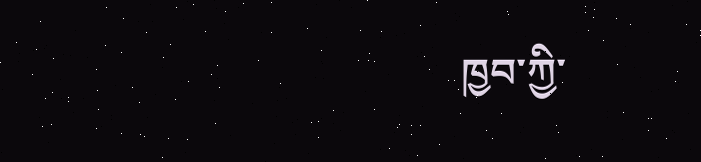ཁྱབ་ཀྱི་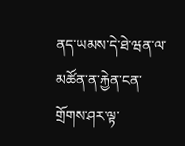ནད་ཡམས་དེ་ཐེ་ཝན་ལ་མཚོན་ན་རྐྱེན་ངན་གྲོགས་ཤར་ལྟ་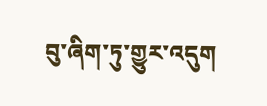བུ་ཞིག་ཏུ་གྱུར་འདུག